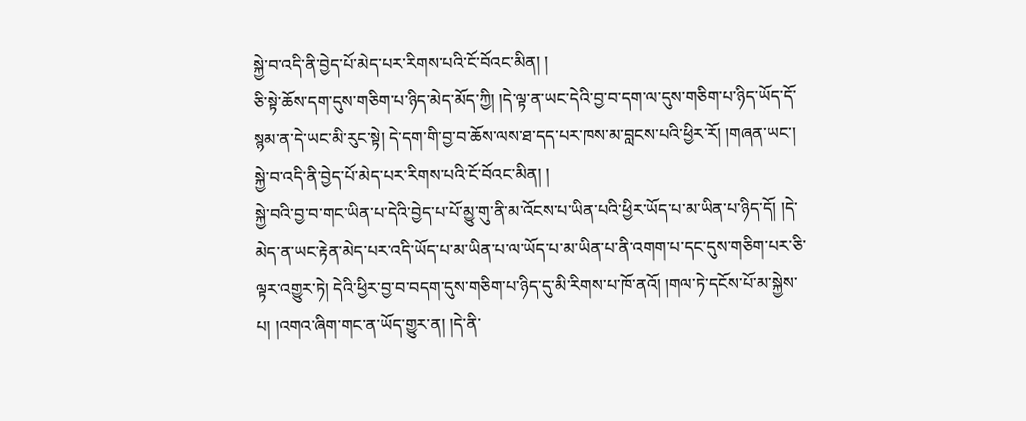སྐྱེ་བ་འདི་ནི་བྱེད་པོ་མེད་པར་རིགས་པའི་ངོ་བོའང་མིན། །
ཅི་སྟེ་ཆོས་དག་དུས་གཅིག་པ་ཉིད་མེད་མོད་ཀྱི། །དེ་ལྟ་ན་ཡང་དེའི་བྱ་བ་དག་ལ་དུས་གཅིག་པ་ཉིད་ཡོད་དོ་སྙམ་ན་དེ་ཡང་མི་རུང་སྟེ། དེ་དག་གི་བྱ་བ་ཆོས་ལས་ཐ་དད་པར་ཁས་མ་བླངས་པའི་ཕྱིར་རོ། །གཞན་ཡང་།
སྐྱེ་བ་འདི་ནི་བྱེད་པོ་མེད་པར་རིགས་པའི་ངོ་བོའང་མིན། །
སྐྱེ་བའི་བྱ་བ་གང་ཡིན་པ་དེའི་བྱེད་པ་པོ་མྱུ་གུ་ནི་མ་འོངས་པ་ཡིན་པའི་ཕྱིར་ཡོད་པ་མ་ཡིན་པ་ཉིད་དོ། །དེ་མེད་ན་ཡང་རྟེན་མེད་པར་འདི་ཡོད་པ་མ་ཡིན་པ་ལ་ཡོད་པ་མ་ཡིན་པ་ནི་འགག་པ་དང་དུས་གཅིག་པར་ཅི་ལྟར་འགྱུར་ཏེ། དེའི་ཕྱིར་བྱ་བ་བདག་དུས་གཅིག་པ་ཉིད་དུ་མི་རིགས་པ་ཁོ་ནའོ། །གལ་ཏེ་དངོས་པོ་མ་སྐྱེས་པ། །འགའ་ཞིག་གང་ན་ཡོད་གྱུར་ན། །དེ་ནི་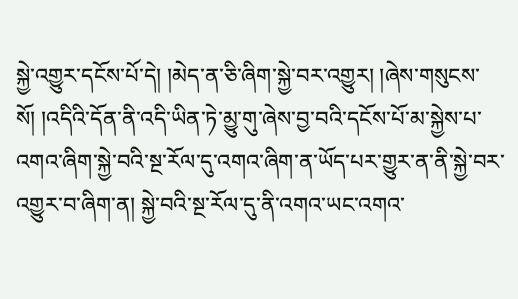སྐྱེ་འགྱུར་དངོས་པོ་དེ། །མེད་ན་ཅི་ཞིག་སྐྱེ་བར་འགྱུར། །ཞེས་གསུངས་སོ། །འདིའི་དོན་ནི་འདི་ཡིན་ཏེ་མྱུ་གུ་ཞེས་བྱ་བའི་དངོས་པོ་མ་སྐྱེས་པ་འགའ་ཞིག་སྐྱེ་བའི་སྔ་རོལ་དུ་འགའ་ཞིག་ན་ཡོད་པར་གྱུར་ན་ནི་སྐྱེ་བར་འགྱུར་བ་ཞིག་ན། སྐྱེ་བའི་སྔ་རོལ་དུ་ནི་འགའ་ཡང་འགའ་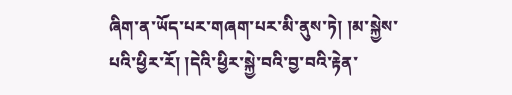ཞིག་ན་ཡོད་པར་གཞག་པར་མི་ནུས་ཏེ། །མ་སྐྱེས་པའི་ཕྱིར་རོ། །དེའི་ཕྱིར་སྐྱེ་བའི་བྱ་བའི་རྟེན་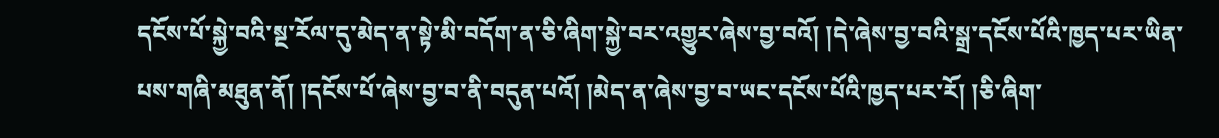དངོས་པོ་སྐྱེ་བའི་སྔ་རོལ་དུ་མེད་ན་སྟེ་མི་བདོག་ན་ཅི་ཞིག་སྐྱེ་བར་འགྱུར་ཞེས་བྱ་བའོ། །དེ་ཞེས་བྱ་བའི་སྒྲ་དངོས་པོའི་ཁྱད་པར་ཡིན་པས་གཞི་མཐུན་ནོ། །དངོས་པོ་ཞེས་བྱ་བ་ནི་བདུན་པའོ། །མེད་ན་ཞེས་བྱ་བ་ཡང་དངོས་པོའི་ཁྱད་པར་རོ། །ཅི་ཞིག་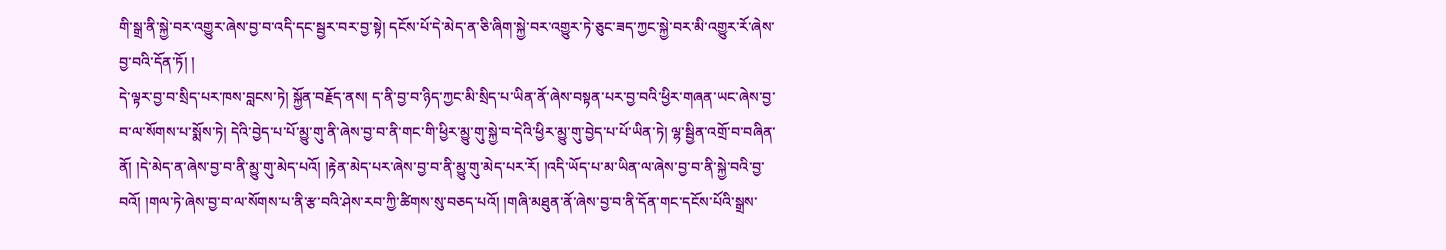གི་སྒྲ་ནི་སྐྱེ་བར་འགྱུར་ཞེས་བྱ་བ་འདི་དང་སྦྱར་བར་བྱ་སྟེ། དངོས་པོ་དེ་མེད་ན་ཅི་ཞིག་སྐྱེ་བར་འགྱུར་ཏེ་ཅུང་ཟད་ཀྱང་སྐྱེ་བར་མི་འགྱུར་རོ་ཞེས་བྱ་བའི་དོན་ཏོ། །
དེ་ལྟར་བྱ་བ་སྲིད་པར་ཁས་བླངས་ཏེ། སྐྱོན་བརྗོད་ནས། ད་ནི་བྱ་བ་ཉིད་ཀྱང་མི་སྲིད་པ་ཡིན་ནོ་ཞེས་བསྟན་པར་བྱ་བའི་ཕྱིར་གཞན་ཡང་ཞེས་བྱ་བ་ལ་སོགས་པ་སྨོས་ཏེ། དེའི་བྱེད་པ་པོ་མྱུ་གུ་ནི་ཞེས་བྱ་བ་ནི་གང་གི་ཕྱིར་མྱུ་གུ་སྐྱེ་བ་དེའི་ཕྱིར་མྱུ་གུ་བྱེད་པ་པོ་ཡིན་ཏེ། ལྷ་སྦྱིན་འགྲོ་བ་བཞིན་ནོ། །དེ་མེད་ན་ཞེས་བྱ་བ་ནི་མྱུ་གུ་མེད་པའོ། །རྟེན་མེད་པར་ཞེས་བྱ་བ་ནི་མྱུ་གུ་མེད་པར་རོ། །འདི་ཡོད་པ་མ་ཡིན་ལ་ཞེས་བྱ་བ་ནི་སྐྱེ་བའི་བྱ་བའོ། །གལ་ཏེ་ཞེས་བྱ་བ་ལ་སོགས་པ་ནི་རྩ་བའི་ཤེས་རབ་ཀྱི་ཚིགས་སུ་བཅད་པའོ། །གཞི་མཐུན་ནོ་ཞེས་བྱ་བ་ནི་དོན་གང་དངོས་པོའི་སྒྲས་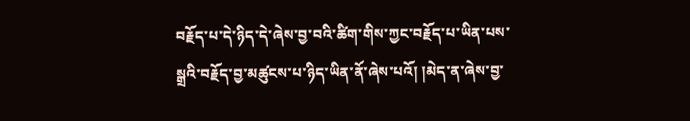བརྗོད་པ་དེ་ཉིད་དེ་ཞེས་བྱ་བའི་ཚིག་གིས་ཀྱང་བརྗོད་པ་ཡིན་པས་སྒྲའི་བརྗོད་བྱ་མཚུངས་པ་ཉིད་ཡིན་ནོ་ཞེས་པའོ། །མེད་ན་ཞེས་བྱ་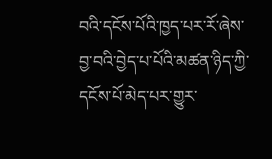བའི་དངོས་པོའི་ཁྱད་པར་རོ་ཞེས་བྱ་བའི་བྱེད་པ་པོའི་མཚན་ཉིད་ཀྱི་དངོས་པོ་མེད་པར་གྱུར་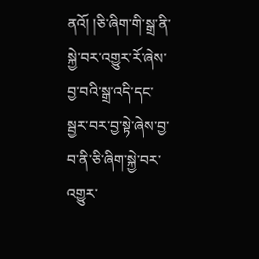ནའོ། །ཅི་ཞིག་གི་སྒྲ་ནི་སྐྱེ་བར་འགྱུར་རོ་ཞེས་བྱ་བའི་སྒྲ་འདི་དང་སྦྱར་བར་བྱ་སྟེ་ཞེས་བྱ་བ་ནི་ཅི་ཞིག་སྐྱེ་བར་འགྱུར་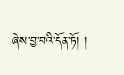ཞེས་བྱ་བའི་དོན་ཏོ། །